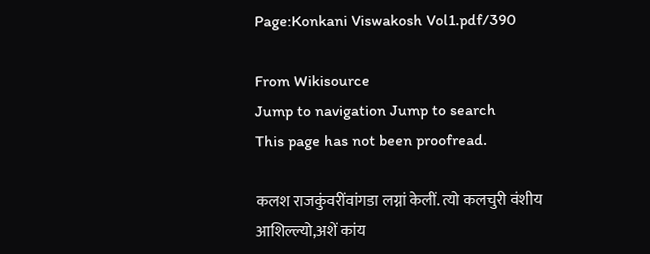Page:Konkani Viswakosh Vol1.pdf/390

From Wikisource
Jump to navigation Jump to search
This page has not been proofread.

कलश राजकुंवरींवांगडा लग्नां केलीं. त्यो कलचुरी वंशीय आशिल्ल्यो,अशें कांय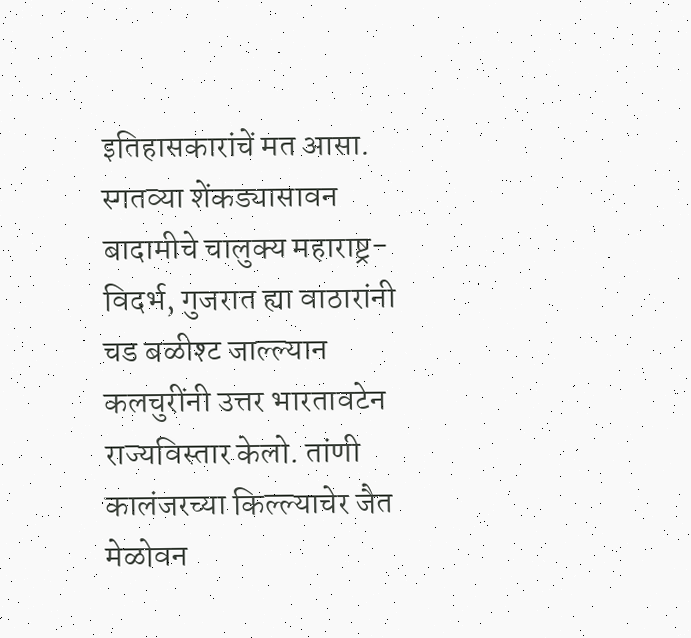इतिहासकारांचें मत आसा. स्गतव्या शेंकड्यासावन बादामीचे चालुक्य महाराष्ट्र-विदर्भ, गुजरात ह्या वाठारांनी चड बळीश्ट जाल्ल्यान कलचुरींनी उत्तर भारतावटेन राज्यविस्तार केलो. तांणी कालंजरच्या किल्ल्याचेर जैत मेळोवन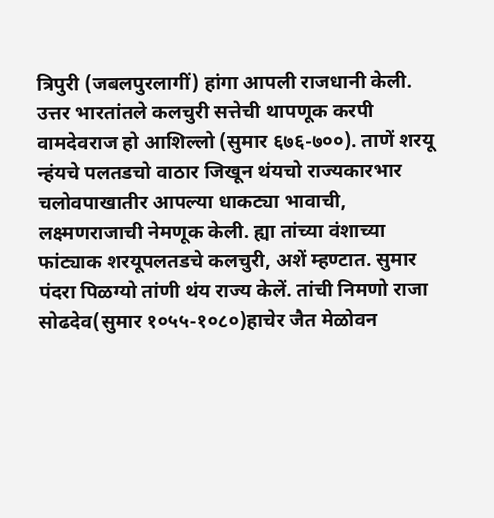त्रिपुरी (जबलपुरलागीं) हांगा आपली राजधानी केली. उत्तर भारतांतले कलचुरी सत्तेची थापणूक करपी वामदेवराज हो आशिल्लो (सुमार ६७६-७००). ताणें शरयू न्हंयचे पलतडचो वाठार जिखून थंयचो राज्यकारभार चलोवपाखातीर आपल्या धाकट्या भावाची, लक्ष्मणराजाची नेमणूक केली. ह्या तांच्या वंशाच्या फांट्याक शरयूपलतडचे कलचुरी, अशें म्हण्टात. सुमार पंदरा पिळग्यो तांणी थंय राज्य केलें. तांची निमणो राजा सोढदेव(सुमार १०५५-१०८०)हाचेर जैत मेळोवन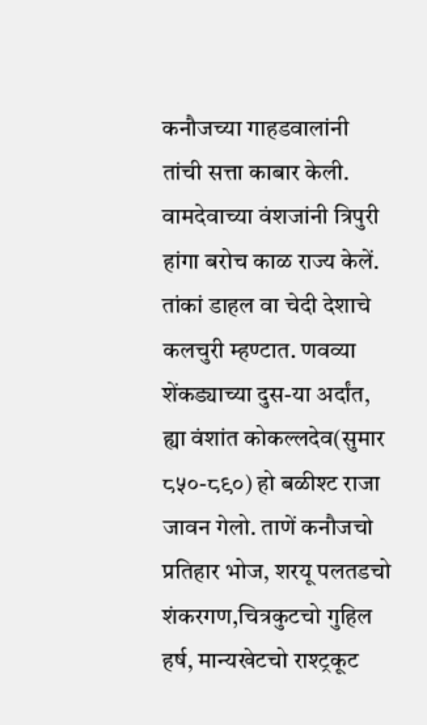कनौजच्या गाहडवालांनी तांची सत्ता काबार केली. वामदेवाच्या वंशजांनी त्रिपुरी हांगा बरोच काळ राज्य केलें. तांकां डाहल वा चेदी देशाचे कलचुरी म्हण्टात. णवव्या शेंकड्याच्या दुस-या अर्दांत, ह्या वंशांत कोकल्लदेव(सुमार ८५०-८९०) हो बळीश्ट राजा जावन गेलो. ताणें कनौजचो प्रतिहार भोज, शरयू पलतडचो शंकरगण,चित्रकुटचो गुहिल हर्ष, मान्यखेटचो राश्ट्रकूट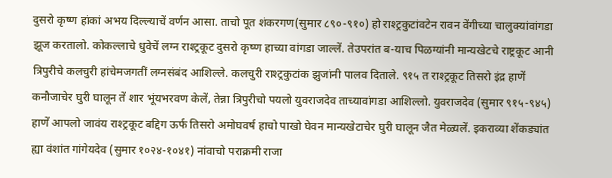दुसरो कृष्ण हांकां अभय दिल्ल्याचें वर्णन आसा. ताचो पूत शंकरगण(सुमार ८९०-९१०) हो राश्ट्रकुटांवटेन रावन वेंगीच्या चालुक्यांवांगडा झूज करतालो. कोकल्लाचे धुवेचें लग्न राश्ट्रकूट दुसरो कृष्ण हाच्या वांगडा जाल्लें. तेउपरांत ब-याच पिळग्यांनी मान्यखेटचे राष्ट्रकूट आनी त्रिपुरीचे कलचुरी हांचेमजगतीं लग्नसंबंद आशिल्ले. कलचुरी राश्ट्रकुटांक झुजांनी पालव दिताले. ९१५ त राश्ट्रकूट तिसरो इंद्र हाणें कनौजाचेर घुरी घालून तें शार भूंयभरवण केलें, तेन्ना त्रिपुरीचो पयलो युवराजदेव ताच्यावांगडा आशिल्लो. युवराजदेव (सुमार ९१५-९४५) हाणें आपलो जावंय राश्ट्रकूट बद्दिग ऊर्फ तिसरो अमोघवर्ष हाचो पाखो घेवन मान्यखेटाचेर घुरी घालून जैत मेळ्यलें. इकराव्या शेंकड्यांत ह्या वंशांत गांगेयदेव (सुमार १०२४-१०४१) नांवाचो पराक्रमी राजा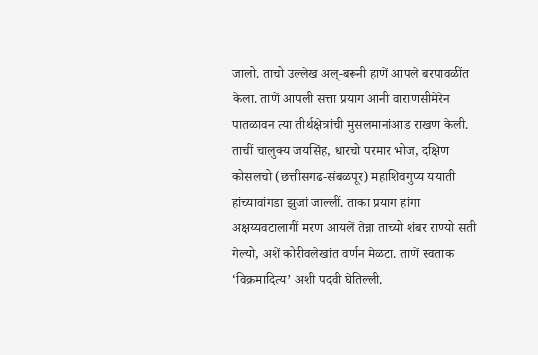जालो. ताचो उल्लेख अल्-बरूनी हाणें आपले बरपावळींत केला. ताणें आपली सत्ता प्रयाग आनी वाराणसीमेरेन पातळावन त्या तीर्थक्षेत्रांची मुसलमानांआड राखण केली. ताचीं चालुक्य जयसिंह, धारचो परमार भोज, दक्षिण कोसलचो (छत्तीसगढ-संबळपूर) महाशिवगुप्य ययाती हांच्यावांगडा झुजां जाल्लीं. ताका प्रयाग हांगा अक्षय्यवटालागीं मरण आयलें तेन्ना ताच्यो शंबर राण्यो सती गेल्यो, अशें कोरीवलेखांत वर्णन मेळटा. ताणें स्वताक ‘विक्रमादित्य’ अशी पदवी घेतिल्ली.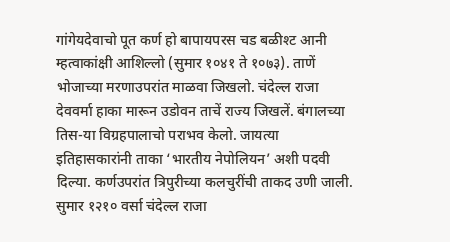गांगेयदेवाचो पूत कर्ण हो बापायपरस चड बळीश्ट आनी म्हत्वाकांक्षी आशिल्लो (सुमार १०४१ ते १०७३). ताणें भोजाच्या मरणाउपरांत माळवा जिखलो. चंदेल्ल राजा देववर्मा हाका मारून उडोवन ताचें राज्य जिखलें. बंगालच्या तिस-या विग्रहपालाचो पराभव केलो. जायत्या इतिहासकारांनी ताका ‘भारतीय नेपोलियन’ अशी पदवी दिल्या. कर्णउपरांत त्रिपुरीच्या कलचुरींची ताकद उणी जाली. सुमार १२१० वर्सा चंदेल्ल राजा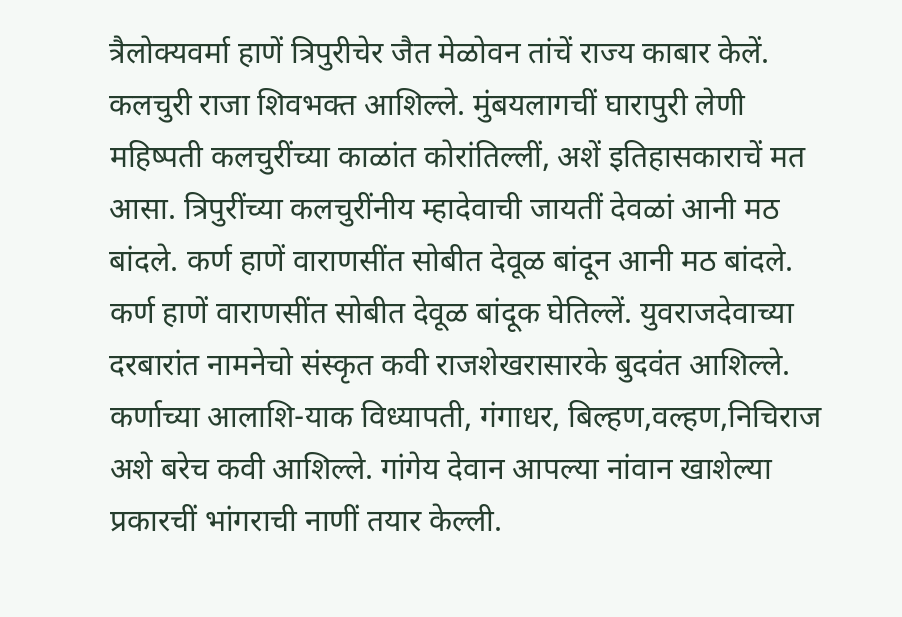त्रैलोक्यवर्मा हाणें त्रिपुरीचेर जैत मेळोवन तांचें राज्य काबार केलें. कलचुरी राजा शिवभक्त आशिल्ले. मुंबयलागचीं घारापुरी लेणी महिष्पती कलचुरींच्या काळांत कोरांतिल्लीं, अशें इतिहासकाराचें मत आसा. त्रिपुरींच्या कलचुरींनीय म्हादेवाची जायतीं देवळां आनी मठ बांदले. कर्ण हाणें वाराणसींत सोबीत देवूळ बांदून आनी मठ बांदले. कर्ण हाणें वाराणसींत सोबीत देवूळ बांदूक घेतिल्लें. युवराजदेवाच्या दरबारांत नामनेचो संस्कृत कवी राजशेखरासारके बुदवंत आशिल्ले. कर्णाच्या आलाशि-याक विध्यापती, गंगाधर, बिल्हण,वल्हण,निचिराज अशे बरेच कवी आशिल्ले. गांगेय देवान आपल्या नांवान खाशेल्या प्रकारचीं भांगराची नाणीं तयार केल्ली.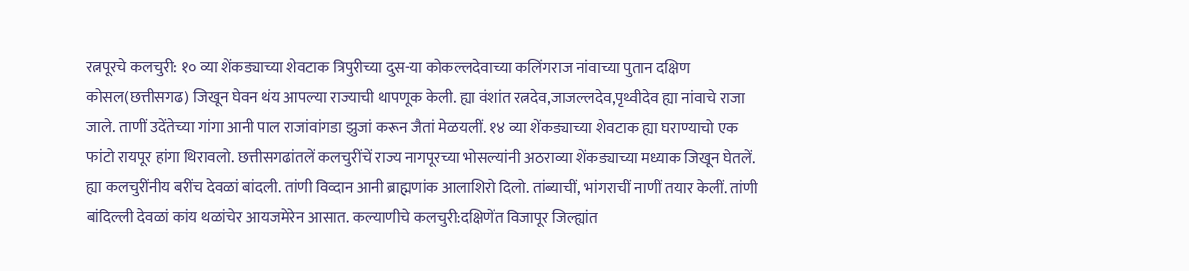रत्नपूरचे कलचुरी: १० व्या शेंकड्याच्या शेवटाक त्रिपुरीच्या दुस-या कोकल्लदेवाच्या कलिंगराज नांवाच्या पुतान दक्षिण कोसल(छत्तीसगढ) जिखून घेवन थंय आपल्या राज्याची थापणूक केली. ह्या वंशांत रत्नदेव,जाजल्लदेव,पृथ्वीदेव ह्या नांवाचे राजा जाले. ताणीं उदेंतेच्या गांगा आनी पाल राजांवांगडा झुजां करून जैतां मेळयलीं. १४ व्या शेंकड्याच्या शेवटाक ह्या घराण्याचो एक फांटो रायपूर हांगा थिरावलो. छत्तीसगढांतलें कलचुरींचें राज्य नागपूरच्या भोसल्यांनी अठराव्या शेंकड्याच्या मध्याक जिखून घेतलें. ह्या कलचुरींनीय बरींच देवळां बांदली. तांणी विव्दान आनी ब्राह्मणांक आलाशिरो दिलो. तांब्याचीं, भांगराचीं नाणीं तयार केलीं. तांणी बांदिल्ली देवळां कांय थळांचेर आयजमेरेन आसात. कल्याणीचे कलचुरी:दक्षिणेंत विजापूर जिल्ह्यांत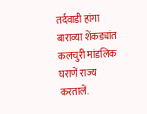तर्दवाडी हांगा बाराव्या शेंकड्यांत कलचुरी मांडलिक घराणें राज्य करतालें.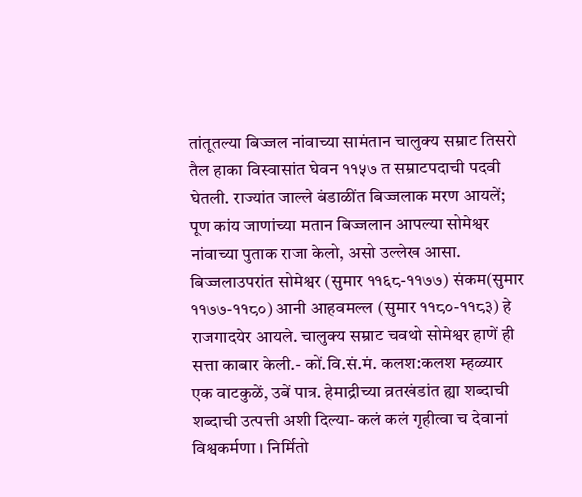तांतूतल्या बिज्जल नांवाच्या सामंतान चालुक्य सम्राट तिसरो तैल हाका विस्वासांत घेवन ११५७ त सम्राटपदाची पदवी घेतली. राज्यांत जाल्ले बंडाळींत बिज्जलाक मरण आयलें; पूण कांय जाणांच्या मतान बिज्जलान आपल्या सोमेश्वर नांवाच्या पुताक राजा केलो, असो उल्लेख आसा. बिज्जलाउपरांत सोमेश्वर (सुमार ११६८-११७७) संकम(सुमार ११७७-११८०) आनी आहवमल्ल (सुमार ११८०-११८३) हे राजगादयेर आयले. चालुक्य सम्राट चवथो सोमेश्वर हाणें ही सत्ता काबार केली.- कों.वि.सं.मं. कलश:कलश म्हळ्यार एक वाटकुळें, उबें पात्र. हेमाद्रीच्या व्रतखंडांत ह्या शब्दाची शब्दाची उत्पत्ती अशी दिल्या- कलं कलं गृहीत्वा च देवानां विश्वकर्मणा । निर्मितो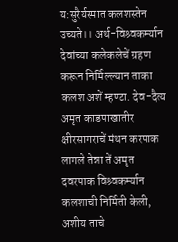य:सुरैर्यस्मात कलशस्तेन उच्यते।। अर्थ-विश्र्वकर्म्यान देवांच्या कलेकलेचें ग्रहण करून निर्मिल्ल्यान ताका कलश अशें म्हण्टा. देव-दैत्य अमृत काडपाखातीर क्षीरसागराचें मंथन करपाक लागले तेन्ना तें अमृत दवरपाक विश्र्वकर्म्यान कलशाची निर्मिती केली, अशीय ताचे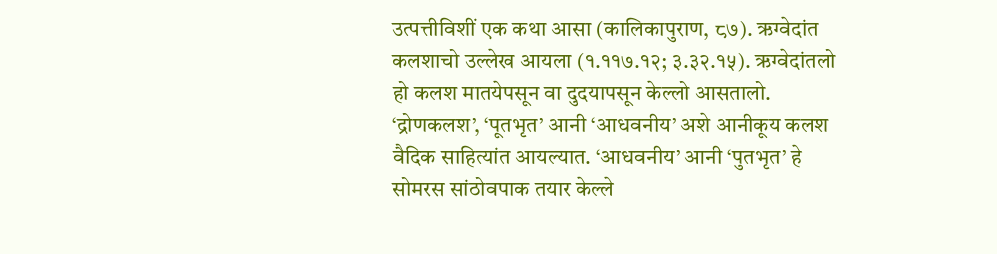उत्पत्तीविशीं एक कथा आसा (कालिकापुराण, ८७). ऋग्वेदांत कलशाचो उल्लेख आयला (१.११७.१२; ३.३२.१५). ऋग्वेदांतलो हो कलश मातयेपसून वा दुदयापसून केल्लो आसतालो. ‘द्रोणकलश’, ‘पूतभृत’ आनी ‘आधवनीय’ अशे आनीकूय कलश वैदिक साहित्यांत आयल्यात. ‘आधवनीय’ आनी ‘पुतभृत’ हे सोमरस सांठोवपाक तयार केल्ले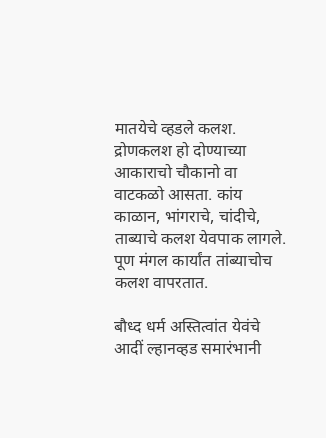मातयेचे व्हडले कलश. द्रोणकलश हो दोण्याच्या आकाराचो चौकानो वा वाटकळो आसता. कांय काळान, भांगराचे, चांदीचे, ताब्याचे कलश येवपाक लागले. पूण मंगल कार्यांत तांब्याचोच कलश वापरतात.

बौध्द धर्म अस्तित्वांत येवंचे आदीं ल्हानव्हड समारंभानी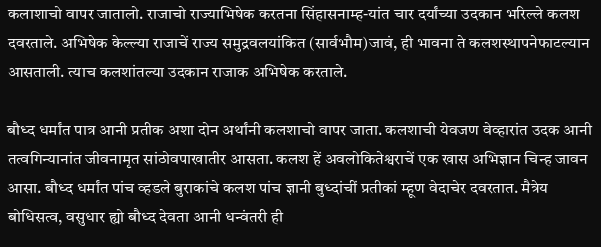कलाशाचो वापर जातालो. राजाचो राज्याभिषेक करतना सिंहासनाम्ह-यांत चार दर्यांच्या उदकान भरिल्ले कलश दवरताले. अभिषेक केल्ल्या राजाचें राज्य समुद्रवलयांकित (सार्वभौम)जावं, ही भावना ते कलशस्थापनेफाटल्यान आसताली. त्याच कलशांतल्या उदकान राजाक अभिषेक करताले.

बौध्द धर्मांत पात्र आनी प्रतीक अशा दोन अर्थांनी कलशाचो वापर जाता. कलशाची येवजण वेव्हारांत उदक आनी तत्वगिन्यानांत जीवनामृत सांठोवपाखातीर आसता. कलश हें अवलोकितेश्वराचें एक खास अभिज्ञान चिन्ह जावन आसा. बौध्द धर्मांत पांच व्हडले बुराकांचे कलश पांच ज्ञानी बुध्दांचीं प्रतीकां म्हूण वेदाचेर दवरतात. मैत्रेय बोधिसत्व, वसुधार ह्यो बौध्द देवता आनी धन्वंतरी ही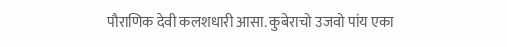पौराणिक देवी कलशधारी आसा. कुबेराचो उजवो पांय एका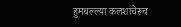हुमथल्ल्या कलशाचेरूच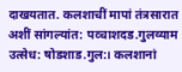दाखयतात. कलशाचीं मापां तंत्रसारात अशीं सांगल्यांत: पव्चाशदड.गुलव्याम उत्सेध: षोडशाड.गुल:। कलशानां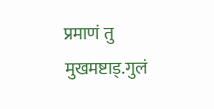प्रमाणं तु मुखमष्टाड्.गुलं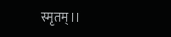स्मृतम्।।